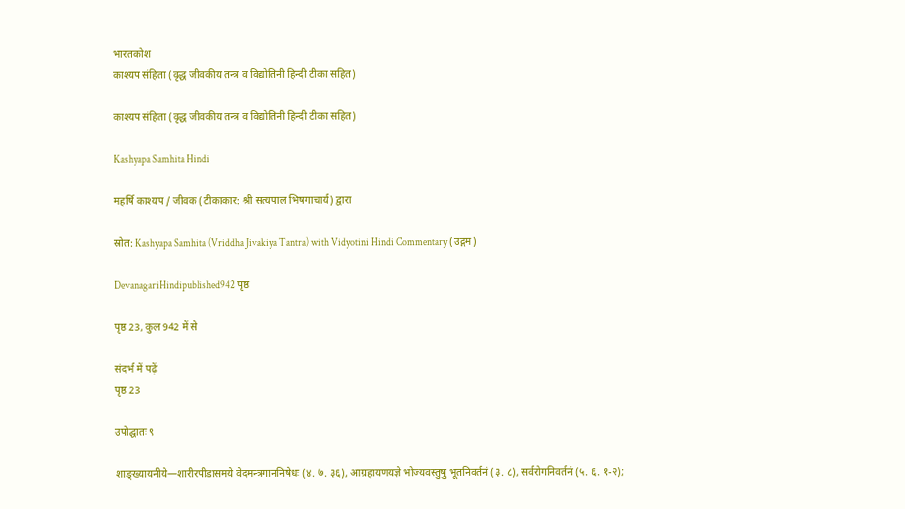भारतकोश
काश्यप संहिता (वृद्ध जीवकीय तन्त्र व विद्योतिनी हिन्दी टीका सहित)

काश्यप संहिता (वृद्ध जीवकीय तन्त्र व विद्योतिनी हिन्दी टीका सहित)

Kashyapa Samhita Hindi

महर्षि काश्यप / जीवक (टीकाकार: श्री सत्यपाल भिषगाचार्य) द्वारा

स्रोत: Kashyapa Samhita (Vriddha Jivakiya Tantra) with Vidyotini Hindi Commentary (उद्गम)

DevanagariHindipublished942 पृष्ठ

पृष्ठ 23, कुल 942 में से

संदर्भ में पढ़ें
पृष्ठ 23

उपोद्घातः ९

शाङ्ख्यायनीये—शारीरपीडासमये वेदमन्त्रगाननिषेधः (४. ७. ३६), आग्रहायणयज्ञे भोज्यवस्तुषु भूतनिवर्तनं (३. ८), सर्वरोगनिवर्तनं (५. ६. १-२);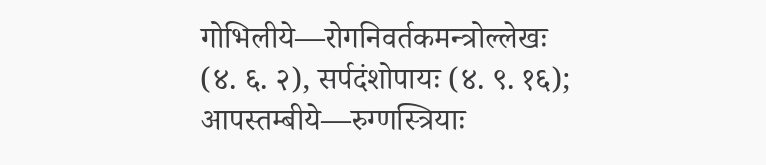गोभिलीये—रोगनिवर्तकमन्त्रोल्लेखः (४. ६. २), सर्पदंशोपायः (४. ९. १६); आपस्तम्बीये—रुग्णस्त्रियाः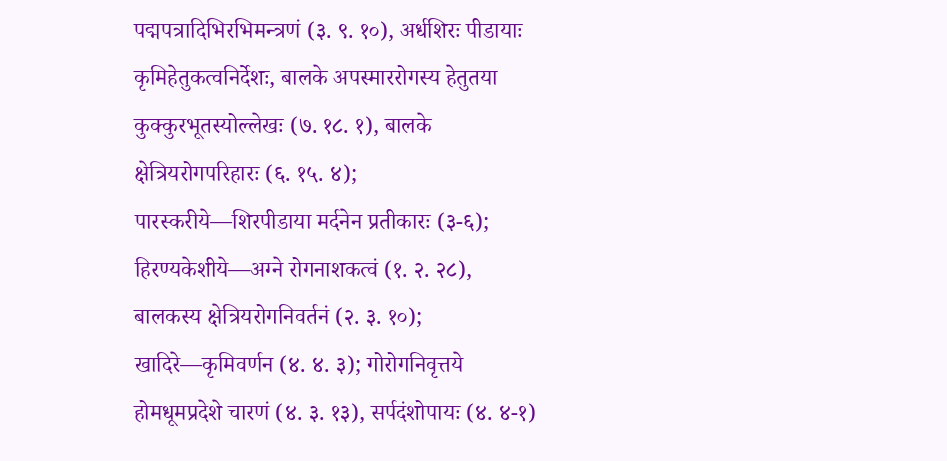पद्मपत्रादिभिरभिमन्त्रणं (३. ९. १०), अर्धशिरः पीडायाः कृमिहेतुकत्वनिर्देशः, बालके अपस्माररोगस्य हेतुतया कुक्कुरभूतस्योल्लेखः (७. १८. १), बालके क्षेत्रियरोगपरिहारः (६. १५. ४); पारस्करीये—शिरपीडाया मर्दनेन प्रतीकारः (३-६); हिरण्यकेशीये—अग्ने रोगनाशकत्वं (१. २. २८), बालकस्य क्षेत्रियरोगनिवर्तनं (२. ३. १०); खादिरे—कृमिवर्णन (४. ४. ३); गोरोगनिवृत्तये होमधूमप्रदेशे चारणं (४. ३. १३), सर्पदंशोपायः (४. ४-१)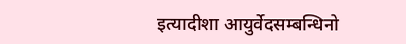इत्यादीशा आयुर्वेदसम्बन्धिनो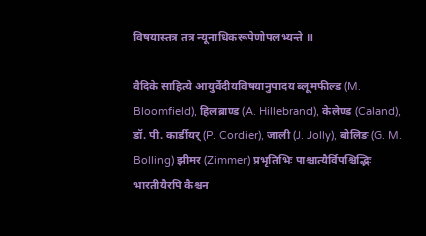विषयास्तत्र तत्र न्यूनाधिकरूपेणोपलभ्यन्ते ॥

वैदिके साहित्ये आयुर्वेदीयविषयानुपादय ब्लूमफील्ड (M. Bloomfield), हिलब्राण्ड (A. Hillebrand), केलेण्ड (Caland), डॉ. पी. कार्डीयर् (P. Cordier), जाली (J. Jolly), बोलिङ (G. M. Bolling) झीमर (Zimmer) प्रभृतिभिः पाश्चात्यैर्विपश्चिद्भिः भारतीयैरपि कैश्चन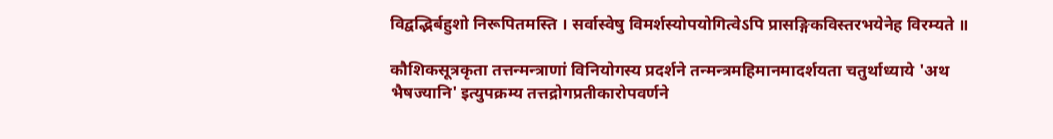विद्वद्भिर्बहुशो निरूपितमस्ति । सर्वास्वेषु विमर्शस्योपयोगित्वेऽपि प्रासङ्गिकविस्तरभयेनेह विरम्यते ॥

कौशिकसूत्रकृता तत्तन्मन्त्राणां विनियोगस्य प्रदर्शने तन्मन्त्रमहिमानमादर्शयता चतुर्थाध्याये 'अथ भैषज्यानि' इत्युपक्रम्य तत्तद्रोगप्रतीकारोपवर्णने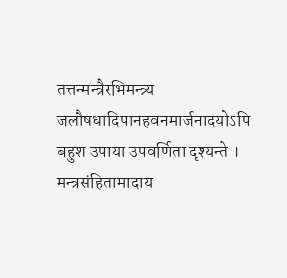तत्तन्मन्त्रैरभिमन्त्र्य जलौषधादिपानहवनमार्जनादयोऽपि बहुश उपाया उपवर्णिता दृश्यन्ते । मन्त्रसंहितामादाय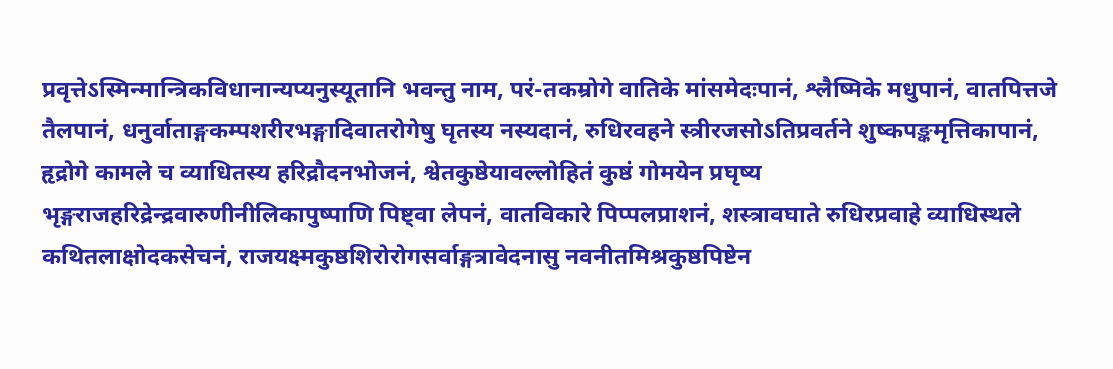प्रवृत्तेऽस्मिन्मान्त्रिकविधानान्यप्यनुस्यूतानि भवन्तु नाम, परं-तकम्रोगे वातिके मांसमेदःपानं, श्लैष्मिके मधुपानं, वातपित्तजे तैलपानं, धनुर्वाताङ्गकम्पशरीरभङ्गादिवातरोगेषु घृतस्य नस्यदानं, रुधिरवहने स्त्रीरजसोऽतिप्रवर्तने शुष्कपङ्कमृत्तिकापानं, हृद्रोगे कामले च व्याधितस्य हरिद्रौदनभोजनं, श्वेतकुष्ठेयावल्लोहितं कुष्ठं गोमयेन प्रघृष्य भृङ्गराजहरिद्रेन्द्रवारुणीनीलिकापुष्पाणि पिष्ट्वा लेपनं, वातविकारे पिप्पलप्राशनं, शस्त्रावघाते रुधिरप्रवाहे व्याधिस्थले कथितलाक्षोदकसेचनं, राजयक्ष्मकुष्ठशिरोरोगसर्वाङ्गत्रावेदनासु नवनीतमिश्रकुष्ठपिष्टेन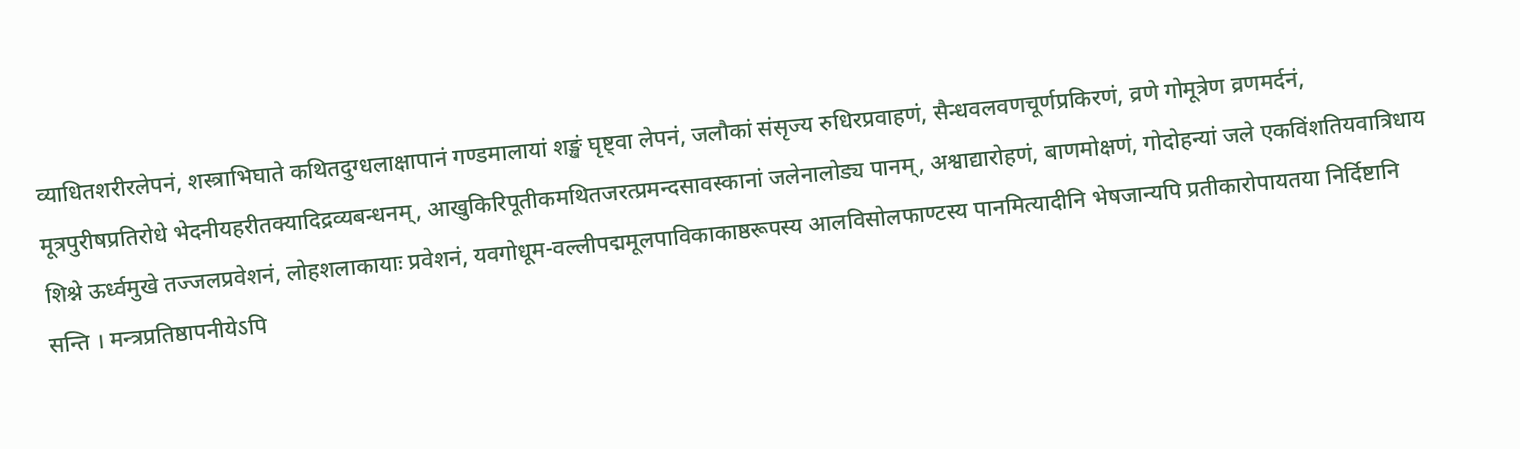व्याधितशरीरलेपनं, शस्त्राभिघाते कथितदुग्धलाक्षापानं गण्डमालायां शङ्खं घृष्ट्वा लेपनं, जलौकां संसृज्य रुधिरप्रवाहणं, सैन्धवलवणचूर्णप्रकिरणं, व्रणे गोमूत्रेण व्रणमर्दनं, मूत्रपुरीषप्रतिरोधे भेदनीयहरीतक्यादिद्रव्यबन्धनम्, आखुकिरिपूतीकमथितजरत्प्रमन्दसावस्कानां जलेनालोड्य पानम्, अश्वाद्यारोहणं, बाणमोक्षणं, गोदोहन्यां जले एकविंशतियवात्रिधाय शिश्ने ऊर्ध्वमुखे तज्जलप्रवेशनं, लोहशलाकायाः प्रवेशनं, यवगोधूम-वल्लीपद्ममूलपाविकाकाष्ठरूपस्य आलविसोलफाण्टस्य पानमित्यादीनि भेषजान्यपि प्रतीकारोपायतया निर्दिष्टानि सन्ति । मन्त्रप्रतिष्ठापनीयेऽपि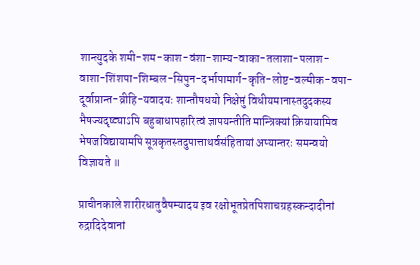शान्त्युदके शमी-शम-काश-वंशा-शाम्य-वाका-तलाशा-पलाश-वाशा-शिंशपा-शिम्बल-सिपुन-दर्भापामार्ग-कृति-लोष्ट-वल्मीक-वपा-दूर्वाप्रान्त-व्रीहि-यवादयः शान्तौषधयो निक्षेप्तुं विधीयमानास्तदुदकस्य भैषज्यदृष्ट्याऽपि बहुबाधापहारित्वं ज्ञापयन्तीति मान्त्रिक्यां क्रियायामिव भेषजविद्यायामपि सूत्रकृतस्तदुपात्ताथर्वसंहितायां अप्यान्तरः समन्वयो विज्ञायते ॥

प्राचीनकाले शारीरधातुवैषम्यादय इव रक्षोभूतप्रेतपिशाचग्रहस्कन्दादीनां रुद्रादिदेवानां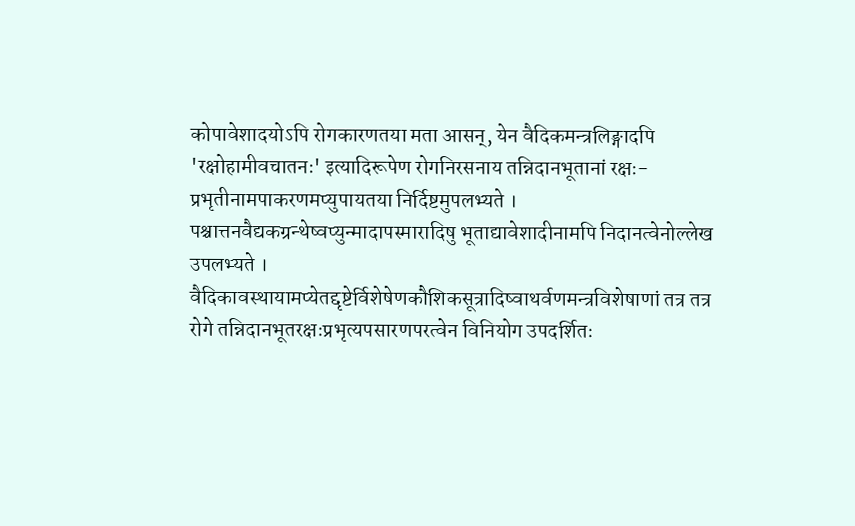कोपावेशादयोऽपि रोगकारणतया मता आसन्, येन वैदिकमन्त्रलिङ्गादपि 'रक्षोहामीवचातनः' इत्यादिरूपेण रोगनिरसनाय तन्निदानभूतानां रक्षः-प्रभृतीनामपाकरणमप्युपायतया निर्दिष्टमुपलभ्यते । पश्चात्तनवैद्यकग्रन्थेष्वप्युन्मादापस्मारादिषु भूताद्यावेशादीनामपि निदानत्वेनोल्लेख उपलभ्यते । वैदिकावस्थायामप्येतद्दृष्टेर्विशेषेणकौशिकसूत्रादिष्वाथर्वणमन्त्रविशेषाणां तत्र तत्र रोगे तन्निदानभूतरक्षःप्रभृत्यपसारणपरत्वेन विनियोग उपदर्शितः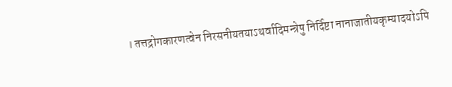। तत्तद्रोगकारणत्वेन निरसनीयतयाऽथर्वादिमन्त्रेषु निर्दिष्टा नानाजातीयकृम्यादयोऽपि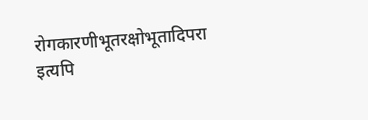रोगकारणीभूतरक्षोभूतादिपरा इत्यपि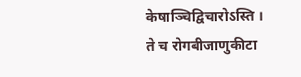केषाञ्चिद्विचारोऽस्ति । ते च रोगबीजाणुकीटा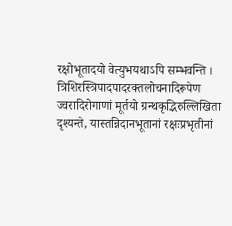रक्षोभूतादयो वेत्युभयथाऽपि सम्भवन्ति । त्रिशिरस्त्रिपादपादरक्तलोचनादिरूपेण ज्वरादिरोगाणां मूर्तयो ग्रन्थकृद्भिरुल्लिखिता दृश्यन्ते, यास्तन्निदानभूतानां रक्षःप्रभृतीनां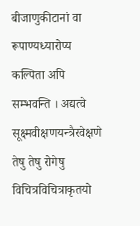बीजाणुकीटानां वा रूपाण्यध्यारोप्य कल्पिता अपि सम्भवन्ति । अद्यत्वे सूक्ष्मवीक्षणयन्त्रैरवेक्षणे तेषु तेषु रोगेषु विचित्रविचित्राकृतयो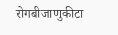रोगबीजाणुकीटा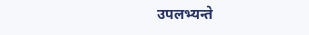उपलभ्यन्ते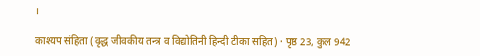।

काश्यप संहिता (वृद्ध जीवकीय तन्त्र व विद्योतिनी हिन्दी टीका सहित) · पृष्ठ 23, कुल 942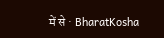में से · BharatKosha